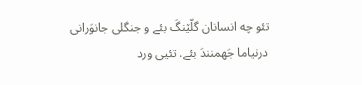تئو چه انسانان گلّێنگَ بئے و جنگلی جانوَرانی درنیاما جَهمنندَ بئے. تئیی ورد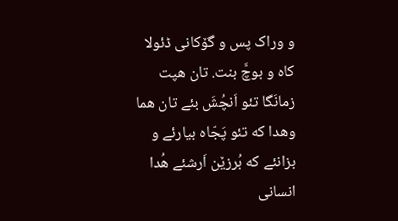و وراک پس و گۆکانی ڈئولا کاه و بوچَّ بنت. تان هپت زمانَگا تئو اَنچُشَ بئے تان هما وهدا که تئو پَجّاه بیارئے و بزانئے که بُرزێن اَرشئے هُدا انسانی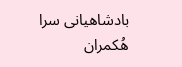بادشاهیانی سرا هُکمران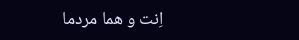اِنت و هما مردما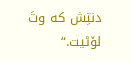دنتِش که وتَ لۆٹیت.“